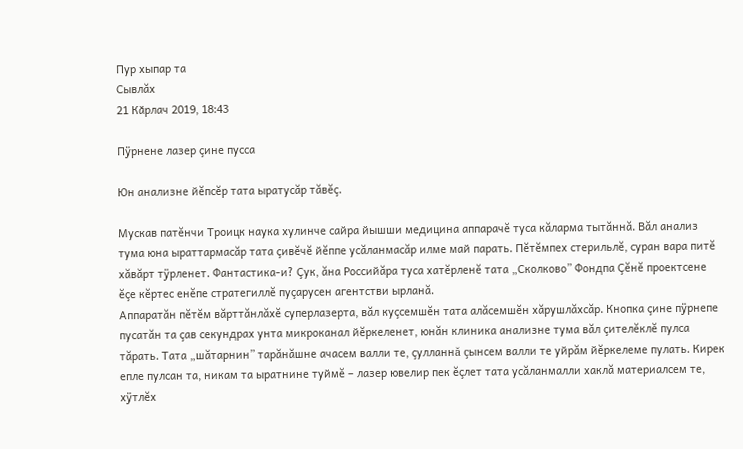Пур хыпар та
Сывлăх
21 Кӑрлач 2019, 18:43

Пÿрнене лазер çине пусса

Юн анализне йĕпсĕр тата ыратусăр тăвĕç.

Мускав патĕнчи Троицк наука хулинче сайра йышши медицина аппарачĕ туса кăларма тытăннă. Вăл анализ тума юна ыраттармасăр тата çивĕчĕ йĕппе усăланмасăр илме май парать. Пĕтĕмпех стерильлĕ, суран вара питĕ хăвăрт тÿрленет. Фантастика-и? Çук, ăна Российăра туса хатĕрленĕ тата „Сколково” Фондпа Çĕнĕ проектсене ĕçе кĕртес енĕпе стратегиллĕ пуçарусен агентстви ырланă.
Аппаратăн пĕтĕм вăрттăнлăхĕ суперлазерта, вăл куçсемшĕн тата алăсемшĕн хăрушлăхсăр. Кнопка çине пÿрнепе пусатăн та çав секундрах унта микроканал йĕркеленет, юнăн клиника анализне тума вăл çителĕклĕ пулса тăрать. Тата „шăтарнин” тарăнăшне ачасем валли те, çулланнă çынсем валли те уйрăм йĕркелеме пулать. Кирек епле пулсан та, никам та ыратнине туймĕ – лазер ювелир пек ĕçлет тата усăланмалли хаклă материалсем те, хÿтлĕх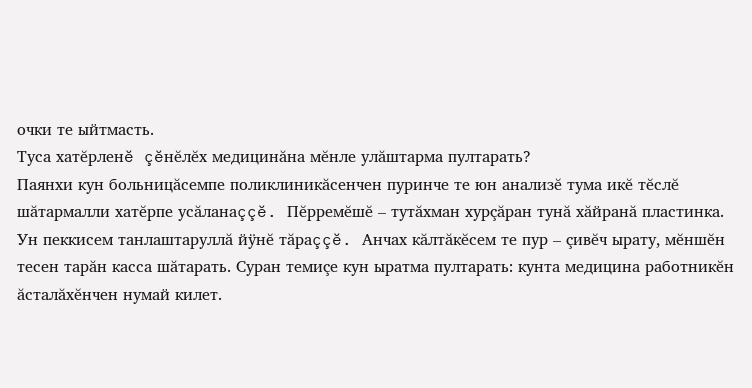очки те ыйтмасть.
Туса хатĕрленĕ çĕнĕлĕх медицинăна мĕнле улăштарма пултарать?
Паянхи кун больницăсемпе поликлиникăсенчен пуринче те юн анализĕ тума икĕ тĕслĕ шăтармалли хатĕрпе усăланаççĕ. Пĕрремĕшĕ – тутăхман хурçăран тунă хăйранă пластинка. Ун пеккисем танлаштаруллă йÿнĕ тăраççĕ. Анчах кăлтăкĕсем те пур – çивĕч ырату, мĕншĕн тесен тарăн касса шăтарать. Суран темиçе кун ыратма пултарать: кунта медицина работникĕн ăсталăхĕнчен нумай килет.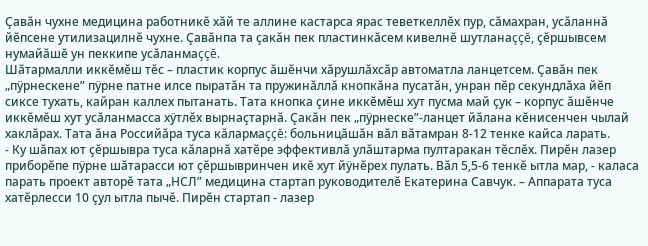Çавăн чухне медицина работникĕ хăй те аллине кастарса ярас теветкеллĕх пур, сăмахран, усăланнă йĕпсене утилизацилнĕ чухне. Çавăнпа та çакăн пек пластинкăсем кивелнĕ шутланаççĕ, çĕршывсем нумайăшĕ ун пеккипе усăланмаççĕ.
Шăтармалли иккĕмĕш тĕс – пластик корпус ăшĕнчи хăрушлăхсăр автоматла ланцетсем. Çавăн пек „пÿрнескене” пÿрне патне илсе пыратăн та пружинăллă кнопкăна пусатăн, унран пĕр секундлăха йĕп сиксе тухать, кайран каллех пытанать. Тата кнопка çине иккĕмĕш хут пусма май çук – корпус ăшĕнче иккĕмĕш хут усăланмасса хÿтлĕх вырнаçтарнă. Çакăн пек „пÿрнеске”-ланцет йăлана кĕнисенчен чылай хаклăрах. Тата ăна Российăра туса кăлармаççĕ: больницăшăн вăл вăтамран 8-12 тенке кайса ларать.
- Ку шăпах ют çĕршывра туса кăларнă хатĕре эффективлă улăштарма пултаракан тĕслĕх. Пирĕн лазер приборĕпе пÿрне шăтарасси ют çĕршывринчен икĕ хут йÿнĕрех пулать. Вăл 5,5-6 тенкĕ ытла мар, - каласа парать проект авторĕ тата „НСЛ” медицина стартап руководителĕ Екатерина Савчук. – Аппарата туса хатĕрлесси 10 çул ытла пычĕ. Пирĕн стартап - лазер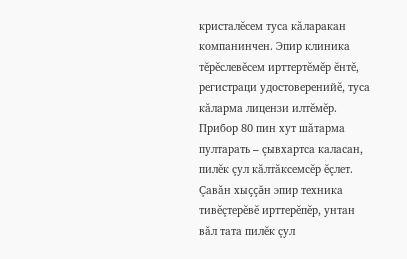кристалĕсем туса кăларакан компанинчен. Эпир клиника тĕрĕслевĕсем ирттертĕмĕр ĕнтĕ, регистраци удостоверенийĕ, туса кăларма лицензи илтĕмĕр. Прибор 80 пин хут шăтарма пултарать – çывхартса каласан, пилĕк çул кăлтăксемсĕр ĕçлет. Çавăн хыççăн эпир техника тивĕçтерĕвĕ ирттерĕпĕр, унтан вăл тата пилĕк çул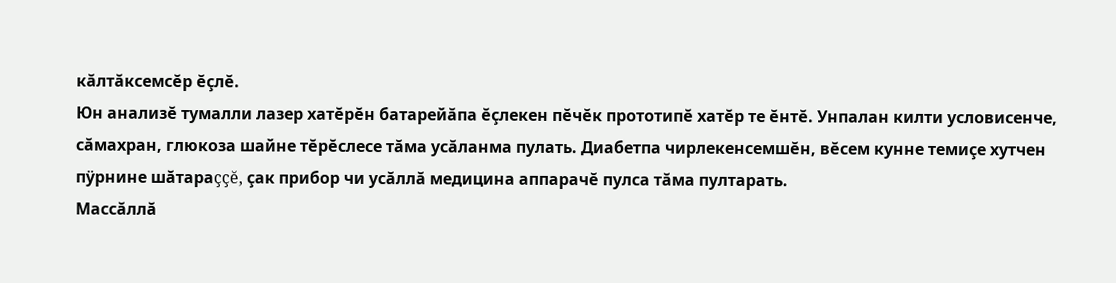кăлтăксемсĕр ĕçлĕ.
Юн анализĕ тумалли лазер хатĕрĕн батарейăпа ĕçлекен пĕчĕк прототипĕ хатĕр те ĕнтĕ. Унпалан килти условисенче, сăмахран, глюкоза шайне тĕрĕслесе тăма усăланма пулать. Диабетпа чирлекенсемшĕн, вĕсем кунне темиçе хутчен пÿрнине шăтараççĕ, çак прибор чи усăллă медицина аппарачĕ пулса тăма пултарать.
Массăллă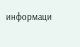информаци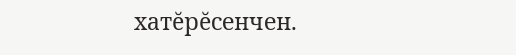хатĕрĕсенчен.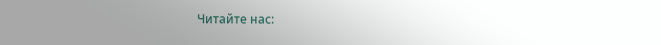Читайте нас: